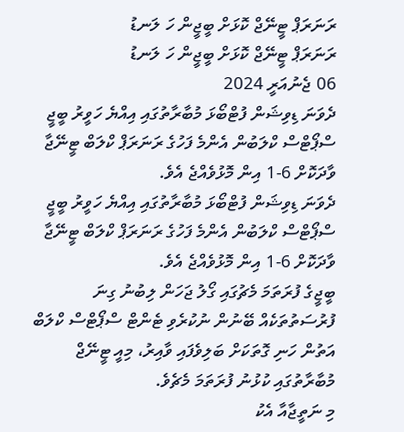ރަނަރަޕް ޓީނޭޖް ކޮޅަށް ބީޖީން ހަ ލަނޑު
ރަނަރަޕް ޓީނޭޖް ކޮޅަށް ބީޖީން ހަ ލަނޑު
06 ޖެނުއަރީ 2024
ދެވަނަ ޑިވިޝަން ފުޓްބޯޅަ މުބާރާތުގައި އިއްޔެ ހަވީރު ބީޖީ ސްޕޯޓްސް ކްލަބުން އެންމެ ފަހުގެ ރަނަރަޕް ކްލަބް ޓީނޭޖާ ވާދަކޮށް 6-1 އިން މޮޅުވެއްޖެ އެވެ.
ދެވަނަ ޑިވިޝަން ފުޓްބޯޅަ މުބާރާތުގައި އިއްޔެ ހަވީރު ބީޖީ ސްޕޯޓްސް ކްލަބުން އެންމެ ފަހުގެ ރަނަރަޕް ކްލަބް ޓީނޭޖާ ވާދަކޮށް 6-1 އިން މޮޅުވެއްޖެ އެވެ.
ބީޖީގެ ފުރަތަމަ މެޗުގައި ގޯލު ޖަހަން ލިބުނު ގިނަ ފުރުސަތުތަކެއް ބޭނުން ނުކުރެވި ޓެންޓް ސްޕޯޓްސް ކްލަބް އަތުން ހަނި ގޮތަކަށް ބަލިވެފައި ވާއިރު، މިއީ ޓީނޭޖް މުބާރާތުގައި ކުޅުނު ފުރަތަމަ މެޗެވެ.
މި ނަތީޖާއާ އެކު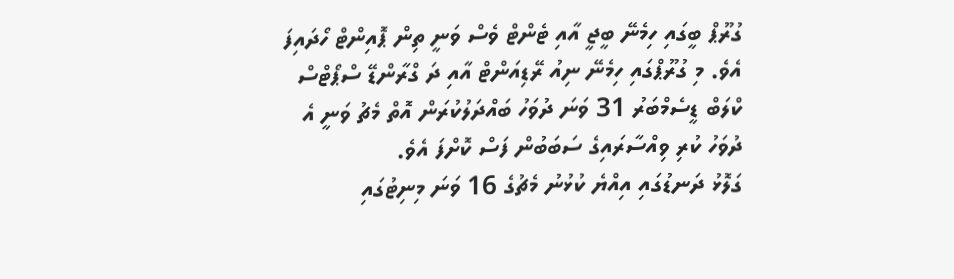ގުރޫޕް ބީގައި ހިމެނޭ ބީޖީ އާއި ޓެންޓް ވެސް ވަނީ ތިން ޕޮއިންޓް ހޯދައިފަ އެވެ. މި ގުރޫޕްގައި ހިމެނޭ ނިއު ރޭޑިއަންޓް އާއި ދަ ގްރާންޑޭ ސްޕޯޓްސް ކްލަބް ޑީސެމްބަރު 31 ވަނަ ދުވަހު ބައްދަލުކުރަން އޮތް މެޗު ވަނީ އެ ދުވަހު ކުރި ވިއްސާރައިގެ ސަބަބުން ފަސް ކޮށްފަ އެވެ.
ގަލޮޅު ދަނޑުގައި އިއްޔެ ކުޅުނު މެޗުގެ 16 ވަނަ މިނިޓުގައި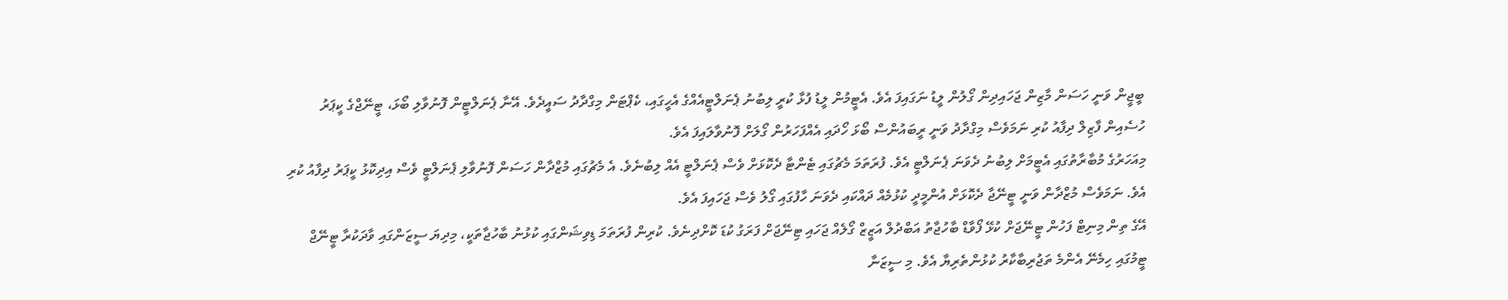ބީޖީން ވަނީ ހަސަން މާޒިން ޖަހައިދިން ގޯލުން ލީޑު ނަގައިފަ އެވެ. އެޓީމުން ލީޑު ފުޅާ ކުރީ ލިބުނު ޕެނަލްޓީއެއްގެ އެހީގައި، ކެޕްޓަން މިގްދާދު ސައީދެވެ. އޭނާ ޕެނަލްޓީން ފޮނުވާލި ބޯޅަ، ޓީނޭޖްގެ ކީޕަރު ހުސެއިން ފާޒިލް ދިފާއު ކުރި ނަމަވެސް މިގްދާދު ވަނީ ރީބައުންސް ބޯޅަ ހޯދައި އެއްފަހަރުން ގޯލަށް ފޮނުވާލައިފަ އެވެ.
މިއަހަރުގެ މުބާރާތުގައި އެޓީމަށް ލިބުނު ދެވަނަ ޕެނަލްޓީ އެވެ. ފުރަތަމަ މެޗުގައި ޓެންޓާ ދެކޮޅަށް ވެސް ޕެނަލްޓީ އެއް ލިބުނެވެ. އެ މެޗުގައި މުޒްދާން ހަސަން ފޮނުވާލި ޕެނަލްޓީ ވެސް އިދިކޮޅު ކީޕަރު ދިފާއު ކުރި އެވެ. ނަމަވެސް މުޒްދާން ވަނީ ޓީނޭޖާ ދެކޮޅަށް އުންމީދީ ކުޅުމެއް ދައްކައި ދެވަނަ ހާފުގައި ގޯލު ވެސް ޖަހައިފަ އެވެ.
އޭގެ ތިން މިނިޓް ފަހުން ޓީނޭޖަށް ކުޅޭ ފޯވާޑް ބާހުޖާތު އަބްދުލް އަޒީޒް ގޯލެއް ޖަހައި ޓިނޭޖަށް ފަރަގު ކުޑަ ކޮށްދިނެވެ. ކުރިން ފުރަތަމަ ޑިވިޝަންގައި ކުޅުނު ބާހުޖާތަކީ، މިދިޔަ ސީޒަންގައި ވާދަކުރާ ޓީނޭޖް ޓީމުގައި ހިމެނޭ އެންމެ ތަޖުރިބާކާރު ކުޅުންތެރިޔާ އެވެ. މި ސީޒަނާ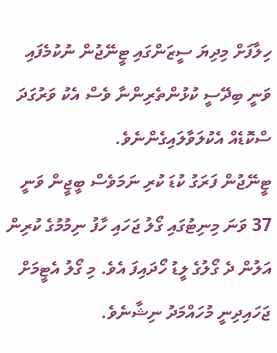ހިލާފަށް މިދިޔަ ސީޒަންގައި ޓީނޭޖުން ނުކުމެފައި ވަނީ ބިދޭސީ ކުޅުންތެރިންނާ ވެސް އެކު ވަރުގަދަ ސްކޮޑެއް އެކުލަވާލައިގެންނެވެ.
ޓީނޭޖުން ފަރަގު ކުޑަ ކުރި ނަމަވެސް ބީޖީން ވަނީ 37 ވަނަ މިނިޓުގައި ގޯލު ޖަހައި ހާފު ނިމުމުގެ ކުރިން އަލުން ދެ ގޯލުގެ ލީޑު ހޯދައިފަ އެވެ. މި ގޯލު އެޓީމަށް ޖަހައިދިނީ މުހައްމަދު ނިޝާނެވެ.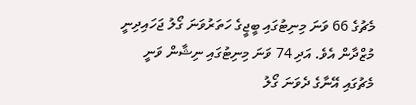މެޗުގެ 66 ވަނަ މިނިޓުގައި ބީޖީގެ ހަތަރުވަނަ ގޯލު ޖަހައިދިނީ މުޒްދާން އެވެ. އަދި 74 ވަނަ މިނިޓުގައި ނިޝާން ވަނީ މެޗުގައި އޭނާގެ ދެވަނަ ގޯލު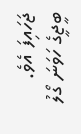ޖަހައިފަ އެވެ. ބީޖީގެ ހަވަނަ ގޯލު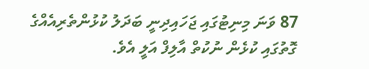87 ވަނަ މިނިޓުގައި ޖަހައިދިނީ ބަދަލު ކުޅުންތެރިއެއްގެ ގޮތުގައި ކުޅެން ނުކުތް އާލިފް އަލީ އެވެ.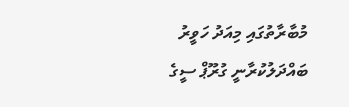މުބާރާތުގައި މިއަދު ހަވީރު ބައްދަލުކުރާނީ ގުރޫޕް ސީގެ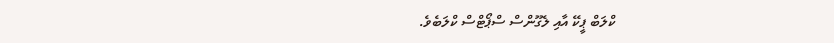ކްލަބް ޕީކޭ އާއި ލެގޫންސް ސްޕޯޓްސް ކްލަބެވެ.